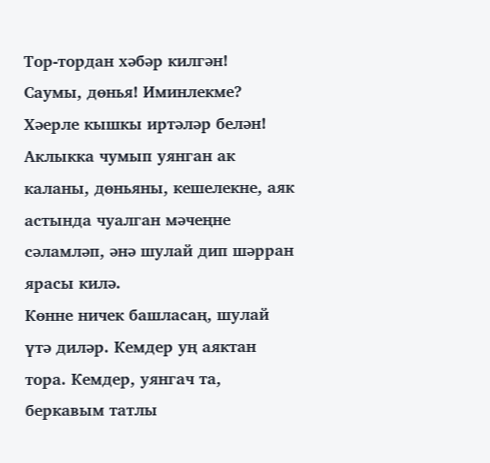Тор-тордан хәбәр килгән!
Саумы, дөнья! Иминлекме? Хәерле кышкы иртәләр белән! Аклыкка чумып уянган ак каланы, дөньяны, кешелекне, аяк астында чуалган мәчеңне сәламләп, әнә шулай дип шәрран ярасы килә.
Көнне ничек башласаң, шулай үтә диләр. Кемдер уң аяктан тора. Кемдер, уянгач та, беркавым татлы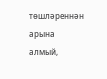төшләреннән арына алмый,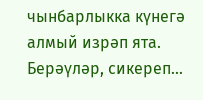чынбарлыкка күнегә алмый изрәп ята. Берәүләр, сикереп...